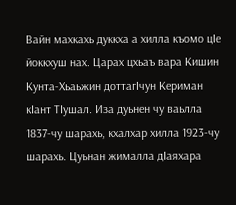Вайн махкахь дуккха а хилла къомо цIе йоккхуш нах. Царах цхьаъ вара Кишин Кунта-Хьаьжин доттагIчун Кериман кIант ТIушал. Иза дуьнен чу ваьлла 1837-чу шарахь, кхалхар хилла 1923-чу шарахь. Цуьнан жималла дIаяхара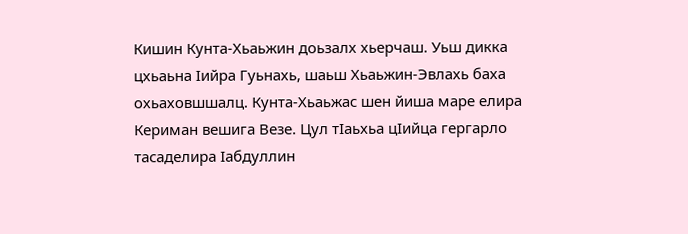Кишин Кунта-Хьаьжин доьзалх хьерчаш. Уьш дикка цхьаьна Iийра Гуьнахь, шаьш Хьаьжин-Эвлахь баха охьаховшшалц. Кунта-Хьаьжас шен йиша маре елира Кериман вешига Везе. Цул тIаьхьа цIийца гергарло тасаделира Iабдуллин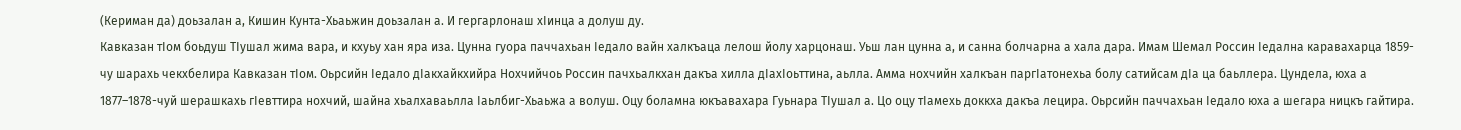(Кериман да) доьзалан а, Кишин Кунта-Хьаьжин доьзалан а. И гергарлонаш хIинца а долуш ду.
Кавказан тIом боьдуш ТIушал жима вара, и кхуьу хан яра иза. Цунна гуора паччахьан Iедало вайн халкъаца лелош йолу харцонаш. Уьш лан цунна а, и санна болчарна а хала дара. Имам Шемал Россин Iедална каравахарца 1859-чу шарахь чекхбелира Кавказан тIом. Оьрсийн Iедало дIакхайкхийра Нохчийчоь Россин пачхьалкхан дакъа хилла дIахIоьттина, аьлла. Амма нохчийн халкъан паргIатонехьа болу сатийсам дIа ца баьллера. Цундела, юха а 1877–1878-чуй шерашкахь гIевттира нохчий, шайна хьалхаваьлла Iаьлбиг-Хьаьжа а волуш. Оцу боламна юкъавахара Гуьнара ТIушал а. Цо оцу тIамехь доккха дакъа лецира. Оьрсийн паччахьан Iедало юха а шегара ницкъ гайтира.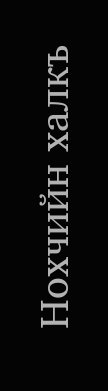Нохчийн халкъ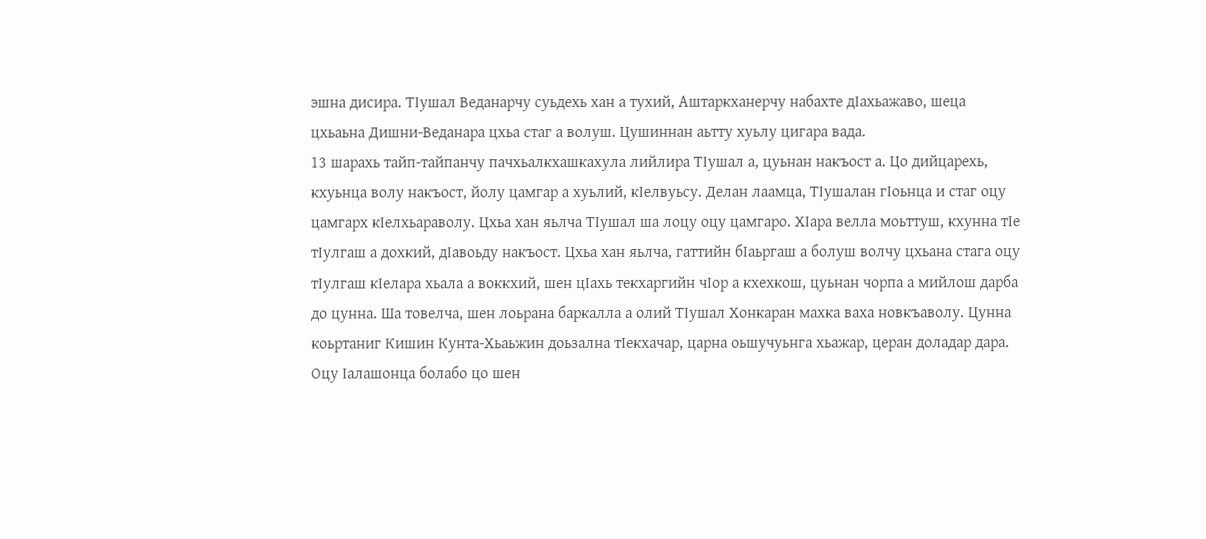эшна дисира. ТIушал Веданарчу суьдехь хан а тухий, Аштаркханерчу набахте дIахьажаво, шеца цхьаьна Дишни-Веданара цхьа стаг а волуш. Цушиннан аьтту хуьлу цигара вада.
13 шарахь тайп-тайпанчу пачхьалкхашкахула лийлира ТIушал а, цуьнан накъост а. Цо дийцарехь, кхуьнца волу накъост, йолу цамгар а хуьлий, кIелвуьсу. Делан лаамца, ТIушалан гIоьнца и стаг оцу цамгарх кIелхьараволу. Цхьа хан яьлча ТIушал ша лоцу оцу цамгаро. ХIара велла моьттуш, кхунна тIе тIулгаш а дохкий, дIавоьду накъост. Цхьа хан яьлча, гаттийн бIаьргаш а болуш волчу цхьана стага оцу тIулгаш кIелара хьала а воккхий, шен цIахь текхаргийн чIор а кхехкош, цуьнан чорпа а мийлош дарба до цунна. Ша товелча, шен лоьрана баркалла а олий ТIушал Хонкаран махка ваха новкъаволу. Цунна коьртаниг Кишин Кунта-Хьаьжин доьзална тIекхачар, царна оьшучуьнга хьажар, церан доладар дара. Оцу Iалашонца болабо цо шен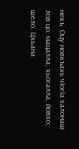некъ. Оцу новкъахь чIогIа халонаш лов цо: мацалла, хьогалла, йовхо, шело. Цхьана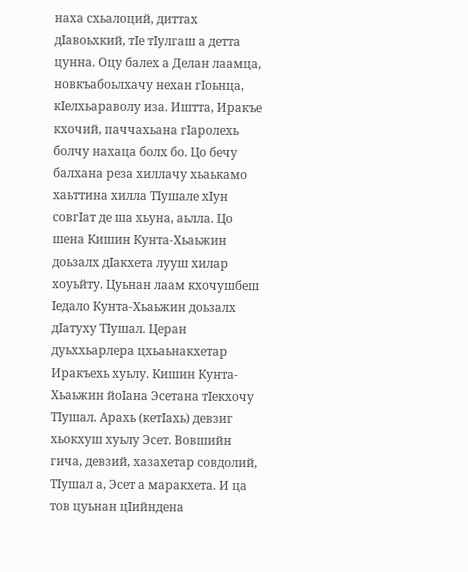наха схьалоций, диттах дIавоьхкий, тIе тIулгаш а детта цунна. Оцу балех а Делан лаамца, новкъабоьлхачу нехан гIоьнца, кIелхьараволу иза. Иштта, Иракъе кхочий, паччахьана гIаролехь болчу нахаца болх бо. Цо бечу балхана реза хиллачу хьаькамо хаьттина хилла ТIушале хIун совгIат де ша хьуна, аьлла. Цо шена Кишин Кунта-Хьаьжин доьзалх дIакхета лууш хилар хоуьйту. Цуьнан лаам кхочушбеш Iедало Кунта-Хьаьжин доьзалх дIатуху ТIушал. Церан дуьххьарлера цхьаьнакхетар Иракъехь хуьлу. Кишин Кунта-Хьаьжин йоIана Эсетана тIекхочу ТIушал. Арахь (кетIахь) девзиг хьокхуш хуьлу Эсет. Вовшийн гича, девзий, хазахетар совдолий, ТIушал а, Эсет а маракхета. И ца тов цуьнан цIийндена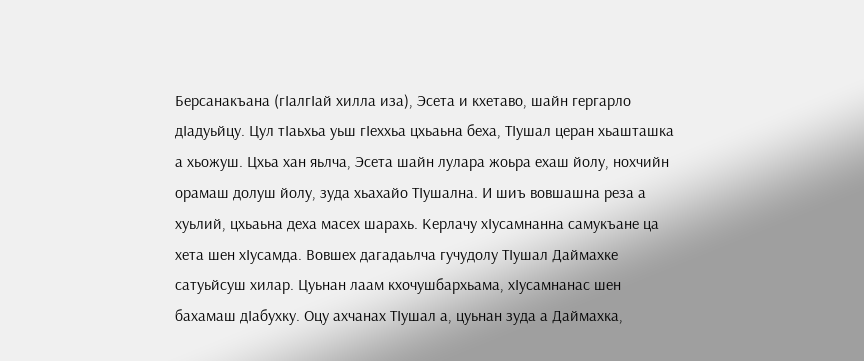Берсанакъана (гIалгIай хилла иза), Эсета и кхетаво, шайн гергарло дIадуьйцу. Цул тIаьхьа уьш гIеххьа цхьаьна беха, ТIушал церан хьашташка а хьожуш. Цхьа хан яьлча, Эсета шайн лулара жоьра ехаш йолу, нохчийн орамаш долуш йолу, зуда хьахайо ТIушална. И шиъ вовшашна реза а хуьлий, цхьаьна деха масех шарахь. Керлачу хIусамнанна самукъане ца хета шен хIусамда. Вовшех дагадаьлча гучудолу ТIушал Даймахке сатуьйсуш хилар. Цуьнан лаам кхочушбархьама, хIусамнанас шен бахамаш дIабухку. Оцу ахчанах ТIушал а, цуьнан зуда а Даймахка,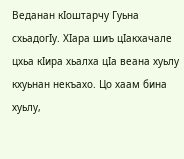Веданан кIоштарчу Гуьна схьадогIу. ХIара шиъ цIакхачале цхьа кIира хьалха цIа веана хуьлу кхуьнан некъахо. Цо хаам бина хуьлу,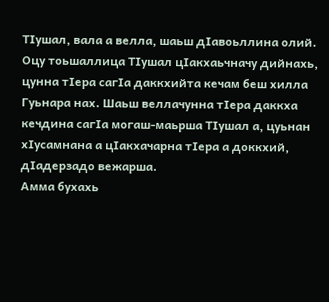ТIушал, вала а велла, шаьш дIавоьллина олий. Оцу тоьшаллица ТIушал цIакхаьчначу дийнахь, цунна тIера сагIа даккхийта кечам беш хилла Гуьнара нах. Шаьш веллачунна тIера даккха кечдина сагIа могаш-маьрша ТIушал а, цуьнан хIусамнана а цIакхачарна тIера а доккхий, дIадерзадо вежарша.
Амма бухахь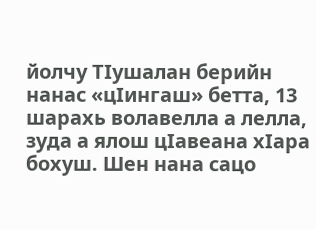йолчу ТIушалан берийн нанас «цIингаш» бетта, 13 шарахь волавелла а лелла, зуда а ялош цIавеана хIара бохуш. Шен нана сацо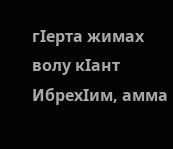гIерта жимах волу кIант ИбрехIим, амма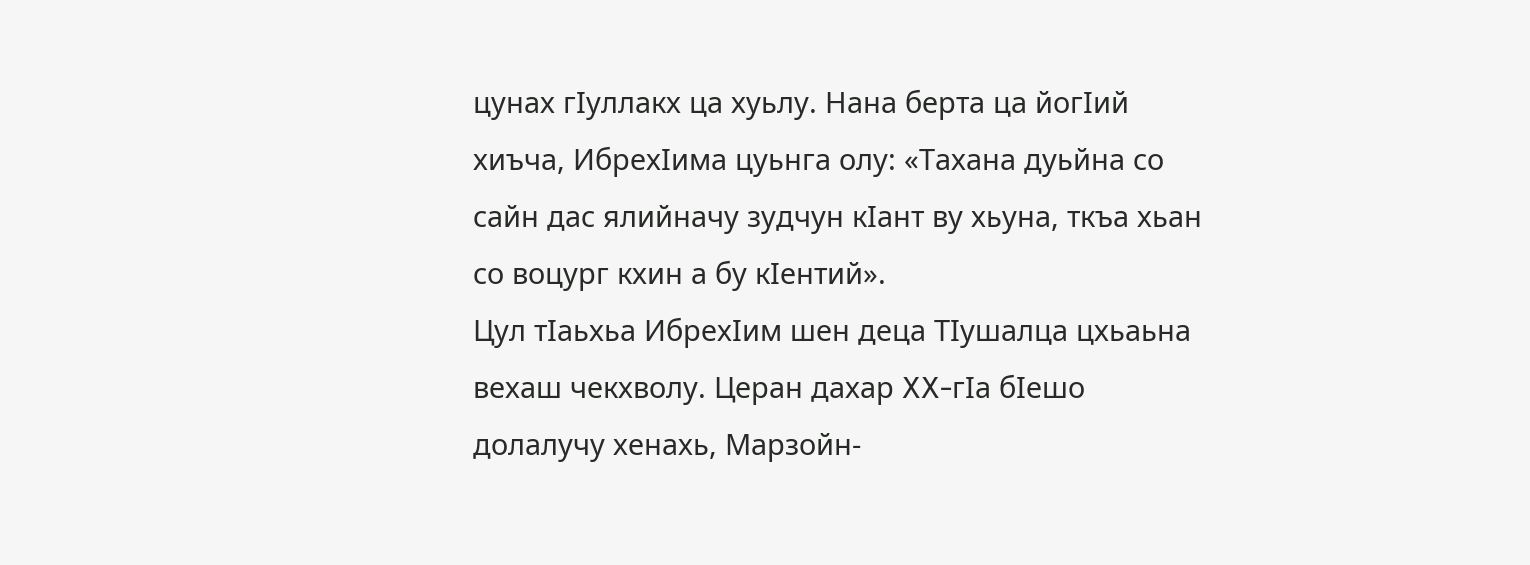цунах гIуллакх ца хуьлу. Нана берта ца йогIий хиъча, ИбрехIима цуьнга олу: «Тахана дуьйна со сайн дас ялийначу зудчун кIант ву хьуна, ткъа хьан со воцург кхин а бу кIентий».
Цул тIаьхьа ИбрехIим шен деца ТIушалца цхьаьна вехаш чекхволу. Церан дахар XX-гIа бIешо долалучу хенахь, Марзойн-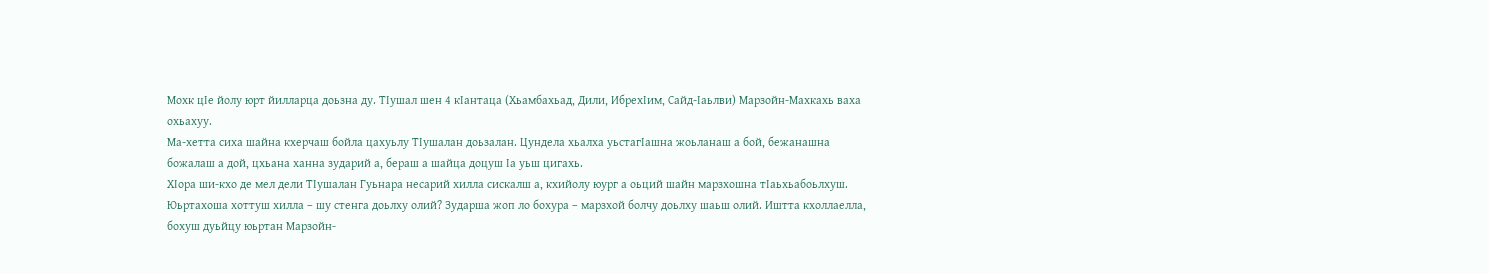Мохк цIе йолу юрт йилларца доьзна ду. ТIушал шен 4 кIантаца (Хьамбахьад, Дили, ИбрехIим, Сайд-Iаьлви) Марзойн-Махкахь ваха охьахуу.
Ма-хетта сиха шайна кхерчаш бойла цахуьлу ТIушалан доьзалан. Цундела хьалха уьстагIашна жоьланаш а бой, бежанашна божалаш а дой, цхьана ханна зударий а, бераш а шайца доцуш Iа уьш цигахь.
ХIора ши-кхо де мел дели ТIушалан Гуьнара несарий хилла сискалш а, кхийолу юург а оьций шайн марзхошна тIаьхьабоьлхуш. Юьртахоша хоттуш хилла – шу стенга доьлху олий? Зударша жоп ло бохура – марзхой болчу доьлху шаьш олий. Иштта кхоллаелла, бохуш дуьйцу юьртан Марзойн-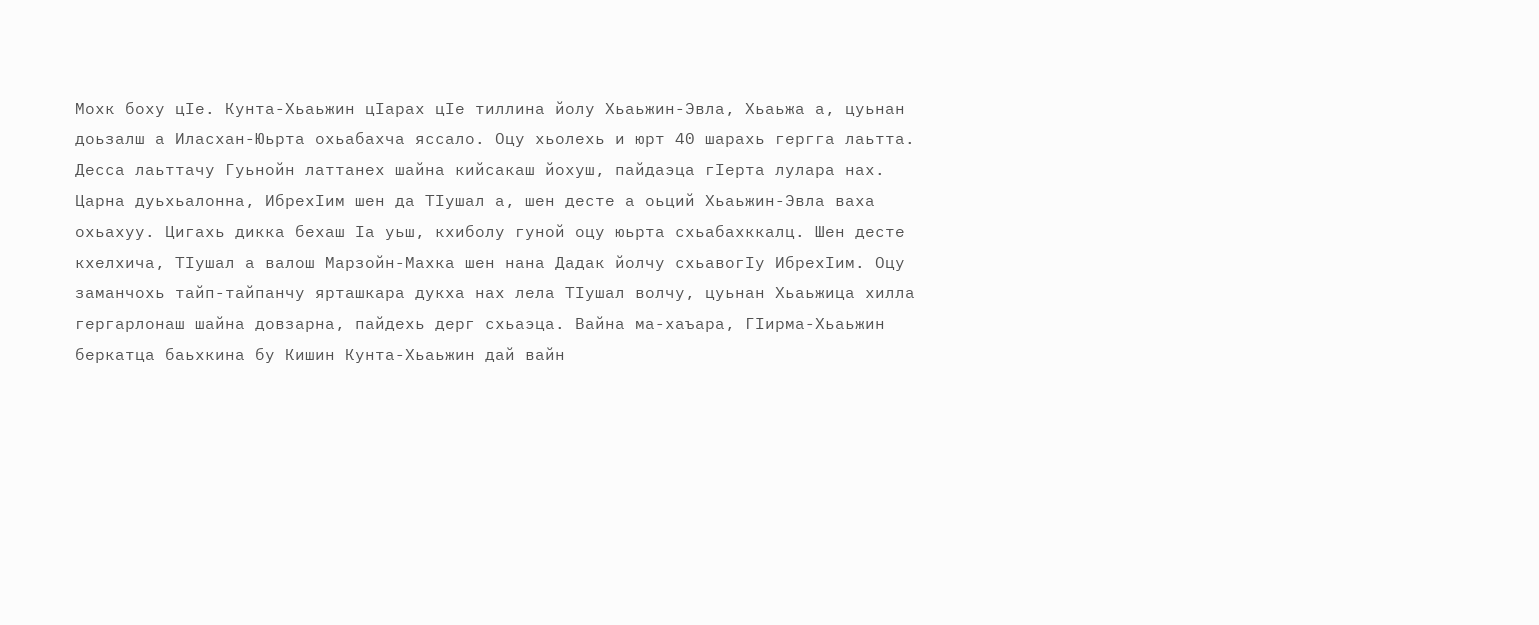Мохк боху цIе. Кунта-Хьаьжин цIарах цIе тиллина йолу Хьаьжин-Эвла, Хьаьжа а, цуьнан доьзалш а Иласхан-Юьрта охьабахча яссало. Оцу хьолехь и юрт 40 шарахь гергга лаьтта. Десса лаьттачу Гуьнойн латтанех шайна кийсакаш йохуш, пайдаэца гIерта лулара нах. Царна дуьхьалонна, ИбрехIим шен да ТIушал а, шен десте а оьций Хьаьжин-Эвла ваха охьахуу. Цигахь дикка бехаш Iа уьш, кхиболу гуной оцу юьрта схьабахккалц. Шен десте кхелхича, ТIушал а валош Марзойн-Махка шен нана Дадак йолчу схьавогIу ИбрехIим. Оцу заманчохь тайп-тайпанчу ярташкара дукха нах лела ТIушал волчу, цуьнан Хьаьжица хилла гергарлонаш шайна довзарна, пайдехь дерг схьаэца. Вайна ма-хаъара, ГIирма-Хьаьжин беркатца баьхкина бу Кишин Кунта-Хьаьжин дай вайн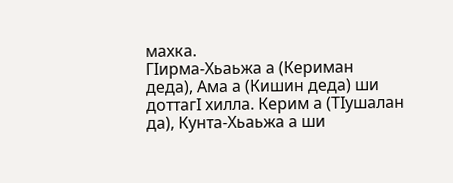махка.
ГIирма-Хьаьжа а (Кериман деда), Ама а (Кишин деда) ши доттагI хилла. Керим а (ТIушалан да), Кунта-Хьаьжа а ши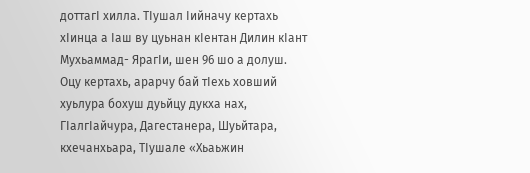доттагI хилла. ТIушал Iийначу кертахь хIинца а Iаш ву цуьнан кIентан Дилин кIант Мухьаммад- ЯрагIи, шен 96 шо а долуш. Оцу кертахь, арарчу бай тIехь ховший хуьлура бохуш дуьйцу дукха нах, ГIалгIайчура, Дагестанера, Шуьйтара, кхечанхьара, ТIушале «Хьаьжин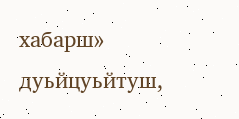хабарш» дуьйцуьйтуш,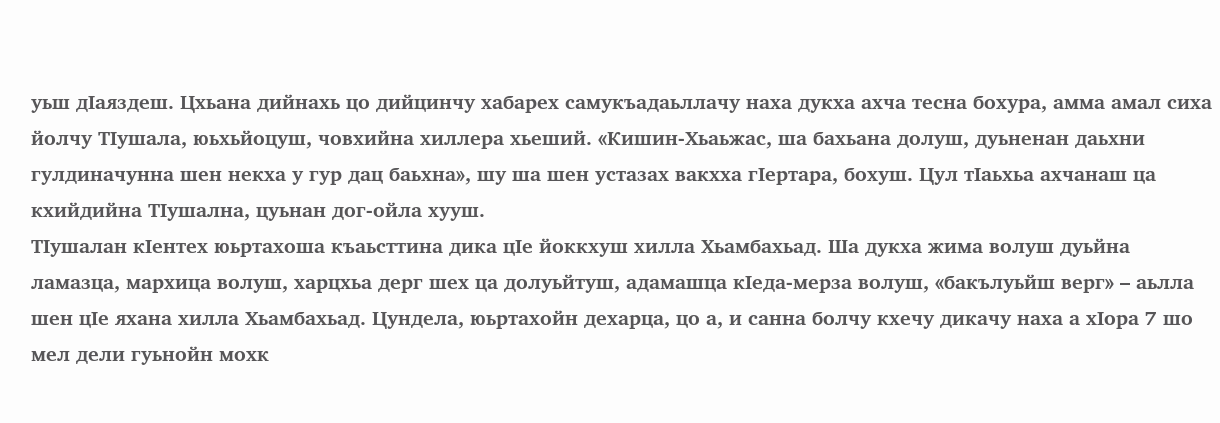уьш дIаяздеш. Цхьана дийнахь цо дийцинчу хабарех самукъадаьллачу наха дукха ахча тесна бохура, амма амал сиха йолчу ТIушала, юьхьйоцуш, човхийна хиллера хьеший. «Кишин-Хьаьжас, ша бахьана долуш, дуьненан даьхни гулдиначунна шен некха у гур дац баьхна», шу ша шен устазах вакхха гIертара, бохуш. Цул тIаьхьа ахчанаш ца кхийдийна ТIушална, цуьнан дог-ойла хууш.
ТIушалан кIентех юьртахоша къаьсттина дика цIе йоккхуш хилла Хьамбахьад. Ша дукха жима волуш дуьйна ламазца, мархица волуш, харцхьа дерг шех ца долуьйтуш, адамашца кIеда-мерза волуш, «бакълуьйш верг» – аьлла шен цIе яхана хилла Хьамбахьад. Цундела, юьртахойн дехарца, цо а, и санна болчу кхечу дикачу наха а хIора 7 шо мел дели гуьнойн мохк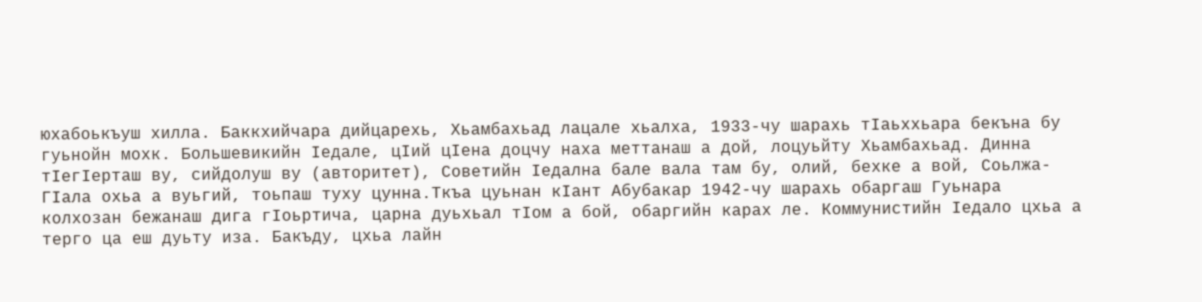юхабоькъуш хилла. Баккхийчара дийцарехь, Хьамбахьад лацале хьалха, 1933-чу шарахь тIаьххьара бекъна бу гуьнойн мохк. Большевикийн Iедале, цIий цIена доцчу наха меттанаш а дой, лоцуьйту Хьамбахьад. Динна тIегIерташ ву, сийдолуш ву (авторитет), Советийн Iедална бале вала там бу, олий, бехке а вой, Соьлжа-ГIала охьа а вуьгий, тоьпаш туху цунна.Ткъа цуьнан кIант Абубакар 1942-чу шарахь обаргаш Гуьнара колхозан бежанаш дига гIоьртича, царна дуьхьал тIом а бой, обаргийн карах ле. Коммунистийн Iедало цхьа а терго ца еш дуьту иза. Бакъду, цхьа лайн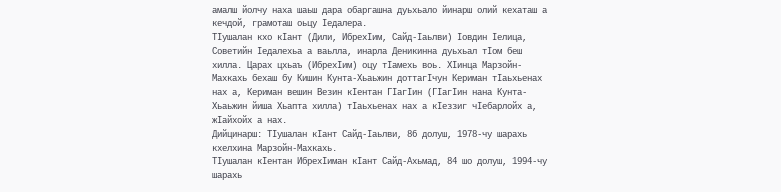амалш йолчу наха шаьш дара обаргашна дуьхьало йинарш олий кехаташ а кечдой, грамоташ оьцу Iедалера.
ТIушалан кхо кIант (Дили, ИбрехIим, Сайд-Iаьлви) Iовдин Iелица, Советийн Iедалехьа а ваьлла, инарла Деникинна дуьхьал тIом беш хилла. Царах цхьаъ (ИбрехIим) оцу тIамехь воь. ХIинца Марзойн-Махкахь бехаш бу Кишин Кунта-Хьаьжин доттагIчун Кериман тIаьхьенах нах а, Кериман вешин Везин кIентан ГIагIин (ГIагIин нана Кунта-Хьаьжин йиша Хьапта хилла) тIаьхьенах нах а кIеззиг чIебарлойх а, жIайхойх а нах.
Дийцинарш: ТIушалан кIант Сайд-Iаьлви, 86 долуш, 1978-чу шарахь кхелхина Марзойн-Махкахь.
ТIушалан кIентан ИбрехIиман кIант Сайд-Ахьмад, 84 шо долуш, 1994-чу шарахь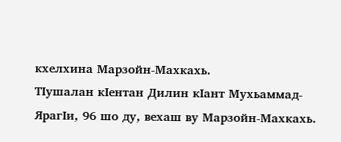кхелхина Марзойн-Махкахь.
ТIушалан кIентан Дилин кIант Мухьаммад-ЯрагIи, 96 шо ду, вехаш ву Марзойн-Махкахь.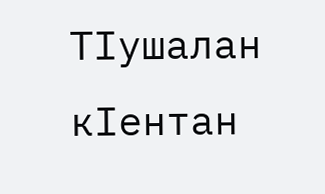ТIушалан кIентан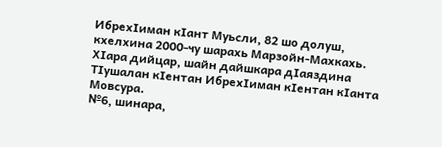ИбрехIиман кIант Муьсли, 82 шо долуш, кхелхина 2000-чу шарахь Марзойн-Махкахь.
ХIара дийцар, шайн дайшкара дIаяздина ТIушалан кIентан ИбрехIиман кIентан кIанта Мовсура.
№6, шинара,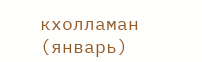кхолламан (январь)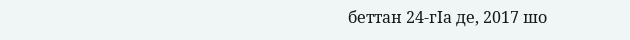беттан 24-гIа де, 2017 шо